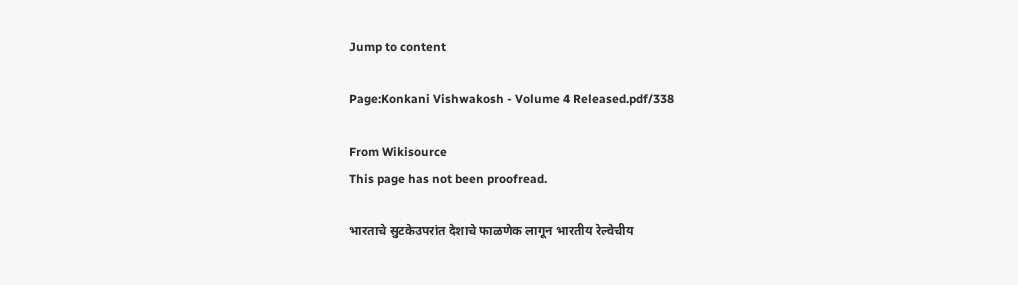Jump to content

Page:Konkani Vishwakosh - Volume 4 Released.pdf/338

From Wikisource
This page has not been proofread.

भारताचे सुटकेउपरांत देशाचे फाळणेक लागून भारतीय रेल्वेचीय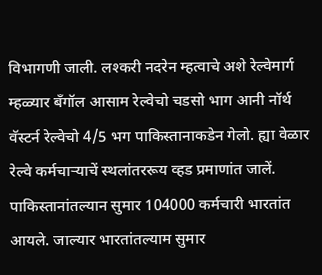विभागणी जाली. लश्करी नदरेन म्हत्वाचे अशे रेल्वेमार्ग म्हळ्यार बँगॉल आसाम रेल्वेचो चडसो भाग आनी नॉर्थ वॅस्टर्न रेल्वेचो 4/5 भग पाकिस्तानाकडेन गेलो. ह्या वेळार रेल्वे कर्मचाऱ्याचें स्थलांतररूय व्हड प्रमाणांत जालें. पाकिस्तानांतल्यान सुमार 104000 कर्मचारी भारतांत आयले. जाल्यार भारतांतल्याम सुमार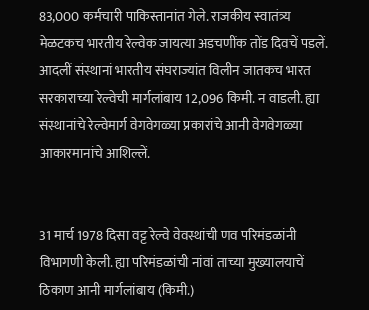83,000 कर्मचारी पाकिस्तानांत गेले. राजकीय स्वातंत्र्य मेळटकच भारतीय रेल्वेक जायत्या अडचणींक तोंड दिवचें पडलें. आदलीं संस्थानां भारतीय संघराज्यांत विलीन जातकच भारत सरकाराच्या रेल्वेची मार्गलांबाय 12,096 किमी. न वाडली. ह्या संस्थानांचे रेल्वेमार्ग वेगवेगळ्या प्रकारांचे आनी वेगवेगळ्या आकारमानांचे आशिल्लें.


31 मार्च 1978 दिसा वट्ट रेल्वे वेवस्थांची णव परिमंडळांनी विभागणी केली. ह्या परिमंडळांची नांवां ताच्या मुख्यालयाचें ठिकाण आनी मार्गलांबाय (किमी.)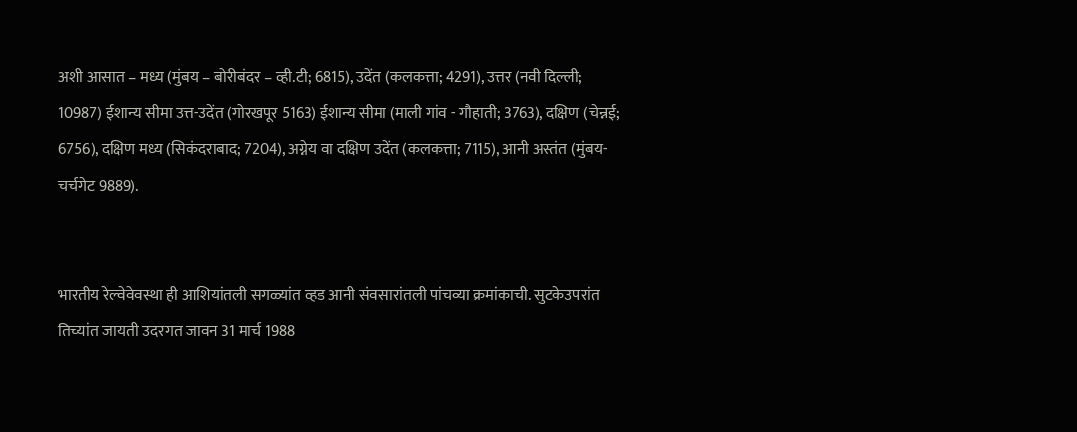अशी आसात – मध्य (मुंबय – बोरीबंदर – व्ही.टी; 6815), उदेंत (कलकत्ता; 4291), उत्तर (नवी दिल्ली; 10987) ईशान्य सीमा उत्त-उदेंत (गोरखपूर 5163) ईशान्य सीमा (माली गांव - गौहाती; 3763), दक्षिण (चेन्नई; 6756), दक्षिण मध्य (सिकंदराबाद; 7204), अग्नेय वा दक्षिण उदेंत (कलकत्ता; 7115), आनी अस्तंत (मुंबय-चर्चगेट 9889).


भारतीय रेल्वेवेवस्था ही आशियांतली सगळ्यांत व्हड आनी संवसारांतली पांचव्या क्रमांकाची. सुटकेउपरांत तिच्यांत जायती उदरगत जावन 31 मार्च 1988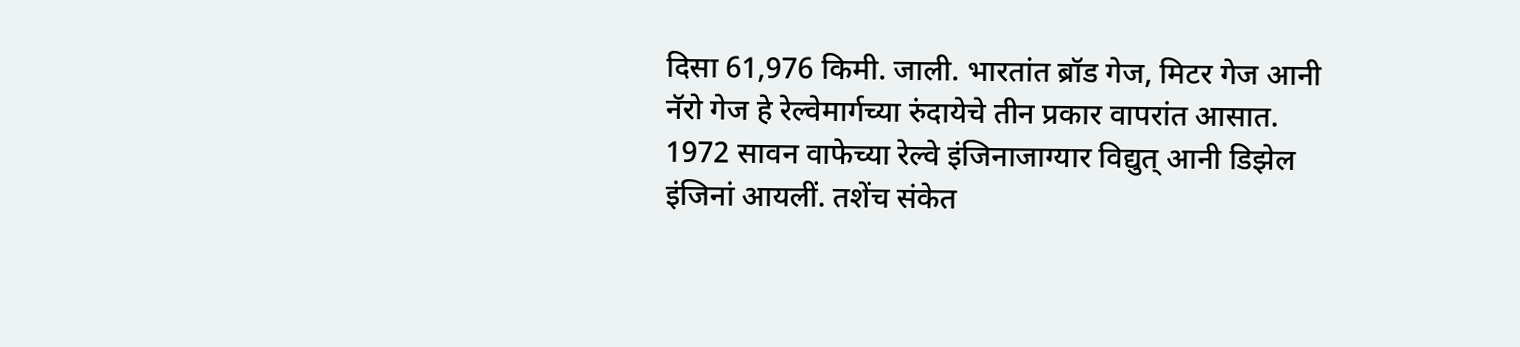दिसा 61,976 किमी. जाली. भारतांत ब्रॉड गेज, मिटर गेज आनी नॅरो गेज हे रेल्वेमार्गच्या रुंदायेचे तीन प्रकार वापरांत आसात. 1972 सावन वाफेच्या रेल्वे इंजिनाजाग्यार विद्युत् आनी डिझेल इंजिनां आयलीं. तशेंच संकेत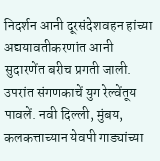निदर्शन आनी दूरसंदेशवहन हांच्या अद्ययावतीकरणांत आनी सुदारणेंत बरीच प्रगती जाली. उपरांत संगणकाचें युग रेल्वेंतूय पावलें. नवी दिल्ली, मुंबय, कलकत्ताच्यान येवपी गाड्यांच्या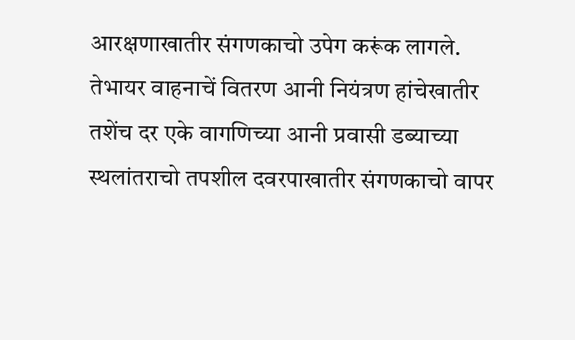आरक्षणाखातीर संगणकाचो उपेग करूंक लागले. तेभायर वाहनाचें वितरण आनी नियंत्रण हांचेखातीर तशेंच दर एके वागणिच्या आनी प्रवासी डब्याच्या स्थलांतराचो तपशील दवरपाखातीर संगणकाचो वापर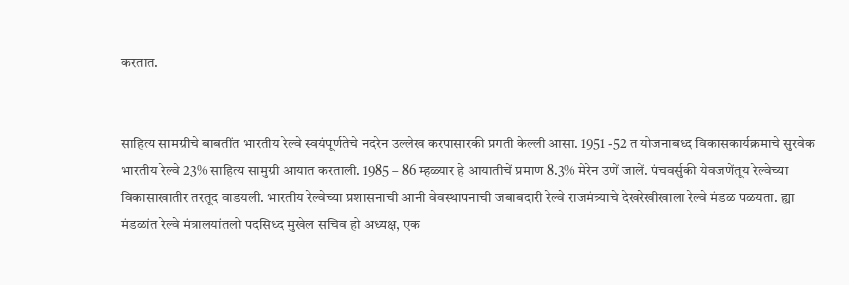करतात.


साहित्य सामग्रीचे बाबतींत भारतीय रेल्वे स्वयंपूर्णतेचे नदरेन उल्लेख करपासारकी प्रगती केल्ली आसा. 1951 -52 त योजनाबध्द विकासकार्यक्रमाचे सुरवेक भारतीय रेल्वे 23% साहित्य सामुग्री आयात करताली. 1985 – 86 म्हळ्यार हे आयातीचें प्रमाण 8.3% मेरेन उणें जालें. पंचवर्सुकी येवजणेंतूय रेल्वेच्या विकासाखातीर तरतूद वाडयली. भारतीय रेल्वेच्या प्रशासनाची आनी वेवस्थापनाची जबाबदारी रेल्वे राजमंत्र्याचे देखरेखीखाला रेल्वे मंडळ पळयता. ह्या मंडळांत रेल्वे मंत्रालयांतलो पदसिध्द मुखेल सचिव हो अध्यक्ष, एक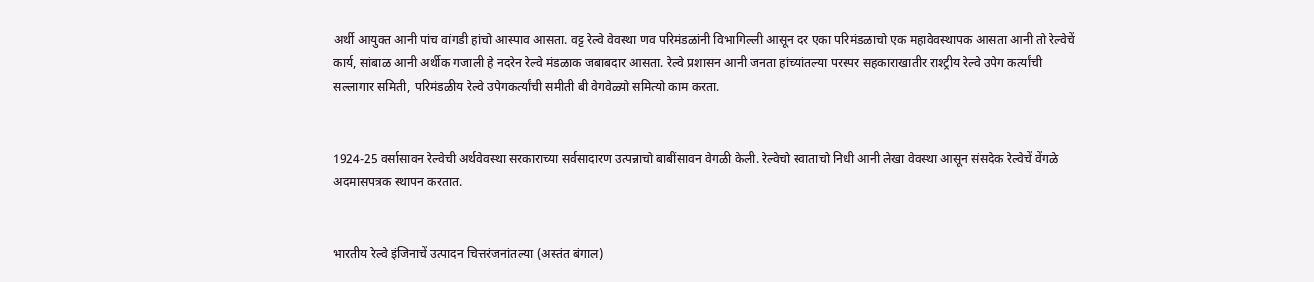अर्थी आयुक्त आनी पांच वांगडी हांचो आस्पाव आसता. वट्ट रेल्वे वेवस्था णव परिमंडळांनी विभागिल्ली आसून दर एका परिमंडळाचो एक महावेवस्थापक आसता आनी तो रेल्वेचें कार्य, सांबाळ आनी अर्थीक गजाली हे नदरेन रेल्वे मंडळाक जबाबदार आसता. रेल्वे प्रशासन आनी जनता हांच्यांतल्या परस्पर सहकाराखातीर राश्ट्रीय रेल्वे उपेग कर्त्यांची सल्लागार समिती, परिमंडळीय रेल्वे उपेगकर्त्यांची समीती बी वेगवेळ्यो समित्यो काम करता.


1924-25 वर्सासावन रेल्वेची अर्थवेवस्था सरकाराच्या सर्वसादारण उत्पन्नाचो बाबींसावन वेगळी केली. रेल्वेचो स्वाताचो निधी आनी लेखा वेवस्था आसून संसदेक रेल्वेचें वेंगळे अदमासपत्रक स्थापन करतात.


भारतीय रेल्वे इंजिनाचें उत्पादन चित्तरंजनांतल्या (अस्तंत बंगाल)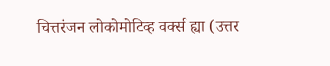चित्तरंजन लोकोमोटिव्ह वर्क्स ह्या (उत्तर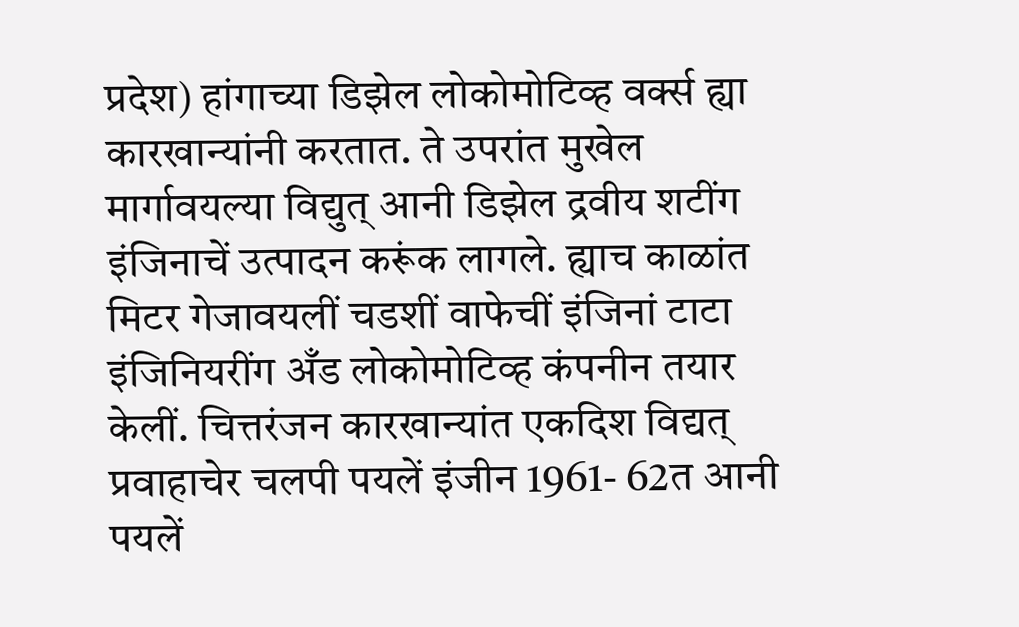प्रदेश) हांगाच्या डिझेल लोकोमोटिव्ह वर्क्स ह्या कारखान्यांनी करतात. ते उपरांत मुखेल मार्गावयल्या विद्युत् आनी डिझेल द्रवीय शटींग इंजिनाचें उत्पादन करूंक लागले. ह्याच काळांत मिटर गेजावयलीं चडशीं वाफेचीं इंजिनां टाटा इंजिनियरींग अँड लोकोमोटिव्ह कंपनीन तयार केलीं. चित्तरंजन कारखान्यांत एकदिश विद्यत् प्रवाहाचेर चलपी पयलें इंजीन 1961- 62त आनी पयलें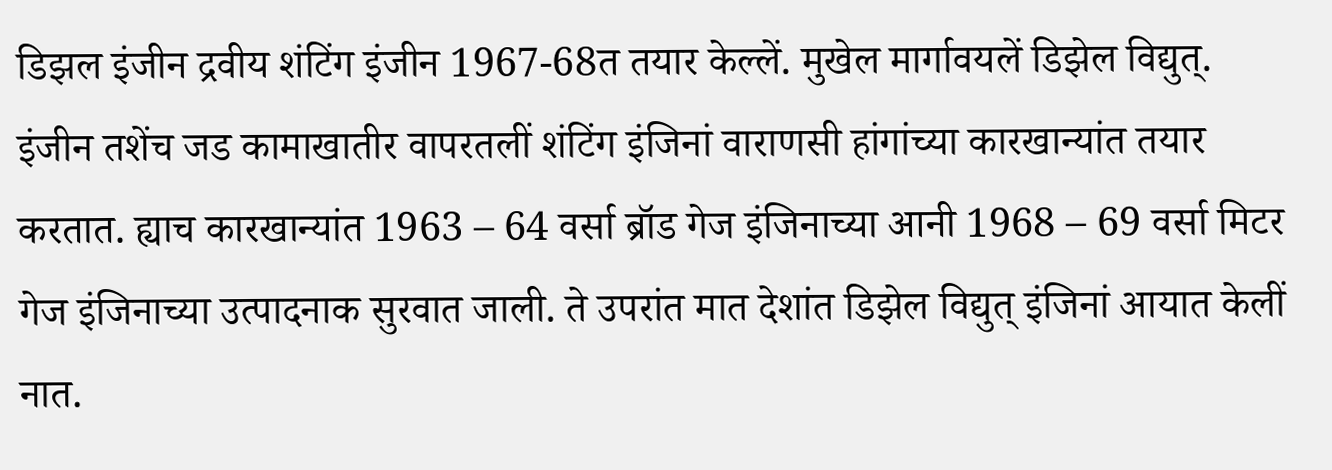डिझल इंजीन द्रवीय शंटिंग इंजीन 1967-68त तयार केल्लें. मुखेल मार्गावयलें डिझेल विद्युत्. इंजीन तशेंच जड कामाखातीर वापरतलीं शंटिंग इंजिनां वाराणसी हांगांच्या कारखान्यांत तयार करतात. ह्याच कारखान्यांत 1963 – 64 वर्सा ब्रॉड गेज इंजिनाच्या आनी 1968 – 69 वर्सा मिटर गेज इंजिनाच्या उत्पादनाक सुरवात जाली. ते उपरांत मात देशांत डिझेल विद्युत् इंजिनां आयात केलीं नात.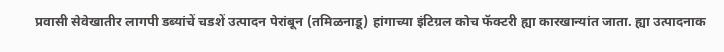प्रवासी सेवेखातीर लागपी डब्यांचें चडशें उत्पादन पेरांबून (तमिळनाडू) हांगाच्या इंटिग्रल कोच फॅक्टरी ह्या कारखान्यांत जाता. ह्या उत्पादनाक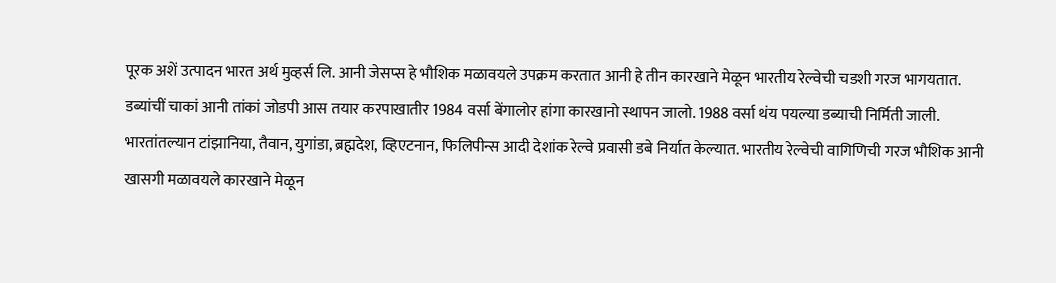पूरक अशें उत्पादन भारत अर्थ मुव्हर्स लि. आनी जेसप्स हे भौशिक मळावयले उपक्रम करतात आनी हे तीन कारखाने मेळून भारतीय रेल्वेची चडशी गरज भागयतात. डब्यांचीं चाकां आनी तांकां जोडपी आस तयार करपाखातीर 1984 वर्सा बेंगालोर हांगा कारखानो स्थापन जालो. 1988 वर्सा थंय पयल्या डब्याची निर्मिती जाली. भारतांतल्यान टांझानिया, तैवान, युगांडा, ब्रह्मदेश, व्हिएटनान, फिलिपीन्स आदी देशांक रेल्वे प्रवासी डबे निर्यात केल्यात. भारतीय रेल्वेची वागिणिची गरज भौशिक आनी खासगी मळावयले कारखाने मेळून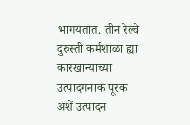भागयतात. तीन रेल्वे दुरुस्ती कर्मशाळा ह्या कारखान्याच्या उत्पादगनाक पूरक अशें उत्पादन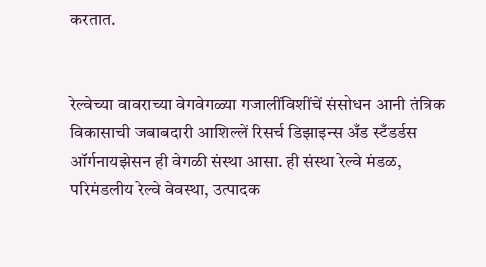करतात.


रेल्वेच्या वावराच्या वेगवेगळ्या गजालींविशींचें संसोधन आनी तंत्रिक विकासाची जबाबदारी आशिल्लें रिसर्च डिझाइन्स अँड स्टँडर्डस ऑर्गनायझेसन ही वेगळी संस्था आसा. ही संस्था रेल्वे मंडळ, परिमंडलीय रेल्वे वेवस्था, उत्पादक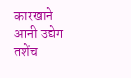कारखाने आनी उद्येग तशेंच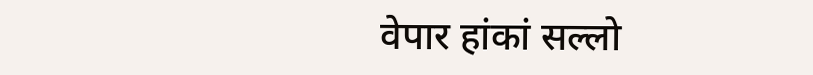वेपार हांकां सल्लो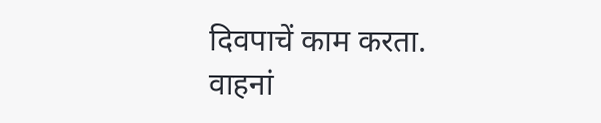दिवपाचें काम करता. वाहनां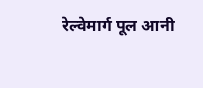रेल्वेमार्ग पूल आनी